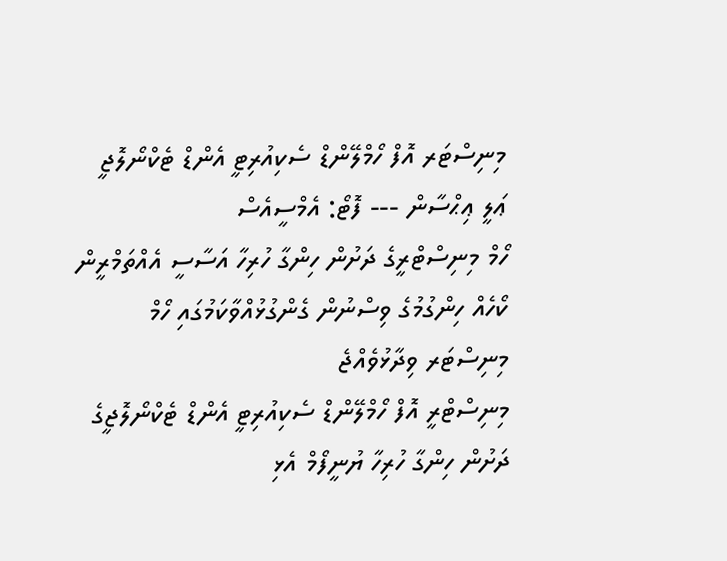މިނިސްޓަރ އޮފް ހޯމްލޭންޑް ސެކިއުރިޓީ އެންޑް ޓެކްނޯލޮޖީ ޢަލީ ޢިޙްސާން --- ފޮޓޯ: އެމްސީއެސް
ހޯމް މިނިސްޓްރީގެ ދަށުން ހިންގާ ހުރިހާ އަސާސީ އެއްތަމްރީން ކޯހެއް ހިންގުމުގެ ވިސްނުން ގެންގުޅުއްވާކަމުގައި ހޯމް މިނިސްޓަރ ވިދާޅުވެއްޖެ
މިނިސްޓްރީ އޮފް ހޯމްލޭންޑް ސެކިއުރިޓީ އެންޑް ޓެކްނޯލޮޖީގެ ދަށުން ހިންގާ ހުރިހާ ޔުނީފޯމް އެޅި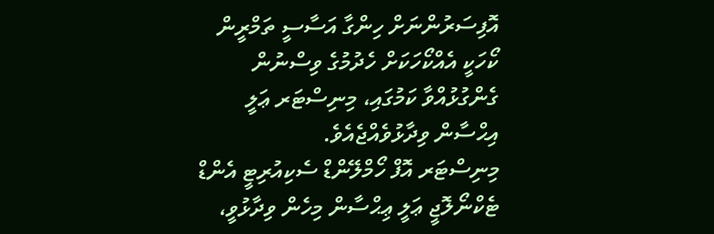އޮފިސަރުންނަށް ހިންގާ އަސާސީ ތަމްރީން ކޯހަކީ އެއްކޯހަކަށް ހެދުމުގެ ވިސްނުން ގެންގުޅުއްވާ ކަމުގައި، މިނިސްޓަރ ޢަލީ އިޙްސާން ވިދާޅުވެއްޖެއެވެ.
މިނިސްޓަރ އޮފް ހޯމްލޭންޑް ސެކިއުރިޓީ އެންޑް ޓެކްނޯލޮޖީ ޢަލީ ޢިޙްސާން މިހެން ވިދާޅުވީ،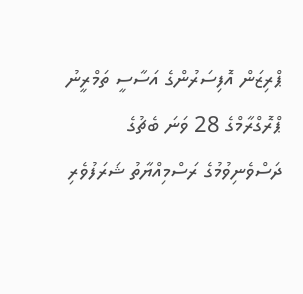ޕްރިޒަން އޮފިސަރުންގެ އަސާސީ ތަމްރީނު ޕްރޮގްރާމްގެ 28 ވަނަ ބެޗުގެ ދަސްވެނިވުމުގެ ރަސްމިއްޔާތު ޝަރަފުވެރި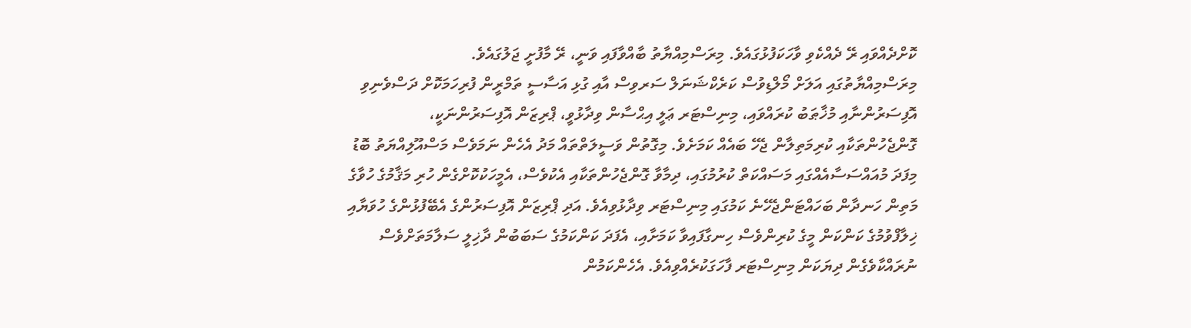ކޮށްދެއްވައި ރޭ ދެއްކެވި ވާހަކަފުޅުގައެވެ. މިރަސްމިއްޔާތު ބާއްވާފައި ވަނީ، ރޭ މާފުށީ ޖަލުގައެވެ.
މިރަސްމިއްޔާތުގައި އަލަށް މޯލްޑިވުސް ކަރެކްޝަނަލް ސަރވިސް އާއި ގުޅި އަސާސީ ތަމްރީން ފުރިހަމަކޮށް ދަސްވެނިވި އޮފިސަރުންނާއި މުޚާޠަބު ކުރައްވައި، މިނިސްޓަރ ޢަލީ އިޙްސާން ވިދާޅުވީ، ޕްރިޒަން އޮފިސަރުންނަކީ، ގޮންޖެހުންތަކާއި ކުރިމަތިލާން ޖެހޭ ބައެއް ކަމަށެވެ. މިގޮތުން ވަސީލަތްތައް މަދު އެހެން ނަމަވެސް މަސްއޫލިއްޔަތު ބޮޑު މިފަދަ މުއައްސަސާއެއްގައި މަސައްކަތް ކުރުމުގައި، ދިމާވާ ގޮންޖެހުންތަކާއި އެކުވެސް، އެމީހަކުކޮށްގެން ހުރި މަޤާމުގެ ހުވާގެ މަތިން ހަނދާން ބަހައްޓަންޖެހޭނެ ކަމުގައި މިނިސްޓަރ ވިދާޅުވިއެވެ. އަދި ޕްރިޒަން އޮފިސަރުންގެ އެބޭފުޅުންގެ ހުވަޔާއި ޚިލާފްވުމުގެ ކަންކަން މީގެ ކުރިންވެސް ހިނގާފައިވާ ކަމަށާއި، އެފަދަ ކަންކަމުގެ ސަބަބުން ދާޚިލީ ސަލާމަތަށްވެސް ނުރައްކާވެގެން ދިޔަކަން މިނިސްޓަރ ފާހަގަކުރެއްވިއެވެ. އެހެންކަމުން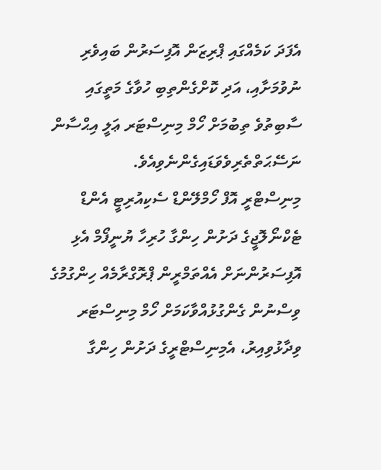އެފަދަ ކަމެއްގައި ޕްރިޒަން އޮފިސަރުން ބައިވެރި ނުވުމަށާއި، އަދި ކޮށްގެންތިބި ހުވާގެ މަތީގައި ސާބިތުވެ ތިބުމަށް ހޯމް މިނިސްޓަރ ޢަލީ އިޙްސާން ނަސޭޙަތްތެރިވެވަޑައިގެންނެވިއެވެ.
މިނިސްޓްރީ އޮފް ހޯމްލޭންޑް ސެކިއުރިޓީ އެންޑް ޓެކްނޯލޮޖީގެ ދަށުން ހިންގާ ހުރިހާ ޔުނީފޯމް އެޅި އޮފިސަރުންނަށް އެއްތަމްރީން ޕްރޮގްރާމެއް ހިންގުމުގެ ވިސްނުން ގެންގުޅުއްވާކަމަށް ހޯމް މިނިސްޓަރ ވިދާޅުވިއިރު، އެމިނިސްޓްރީގެ ދަށުން ހިންގާ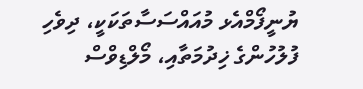ޔުނީފޯމްއެޅ މުއައްސަސާތަކަކީ، ދިވެހި ފުލުހުންގެ ޚިދުމަތާއި، މޯލްޑިވްސް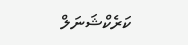ކަރެކްޝަނަލް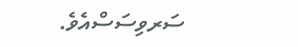ސަރވިސަސްއެވެ.